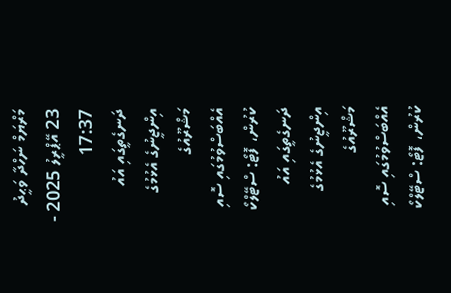މަރްޔަމް ނަހްދާ ވަޙީދު   23 އޭޕްރީލު 2025 - 17:37
ދަނގެތީގައި އައު އިންޖީނުގެ އެޅުމުގެ މަޝްރޫއުގެ އެއްބަސްވުމުގައި ސޮއި ކުރުން، ފޮޓޯ: ސްޓޭލްކޯ
ދަނގެތީގައި އައު އިންޖީނުގެ އެޅުމުގެ މަޝްރޫއުގެ އެއްބަސްވުމުގައި ސޮއި ކުރުން، ފޮޓޯ: ސްޓޭލްކޯ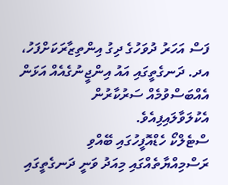ފަސް އަހަރު ދުވަހުގެ ދިގު އިންތިޒާރަކަށްފަހު، އދ. ދަނގެތީގައި އައު އިންޖީނުގެއެއް އަޅަން އެއްބަސްވުމެއް ސަރުކާރުން އެކުލަވާލައިފިއެވެ.
ސްޓެލްކޯ ހެޑްއޮފީހުގައި ބޭއްވި ރަސްމިއްޔާތެއްގައި މިއަދު ވަނީ ދަނގެތީގައި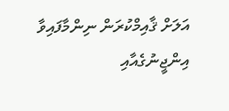އަލަށް ޤާއިމްކުރަން ނިންމާފައިވާ އިންޖީނުގެއާއި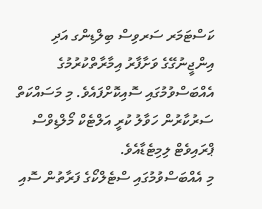ކަސްޓަމަރ ސަރވިސް ބިލްޑިންގ އަދި އިންޖީނުގޭގެ ވަށާފާރު އިމާރާތްކުރުމުގެ އެއްބަސްވުމުގައި ސޮއިކޮށްފައެވެ. މި މަސައްކަތް ސަރުކާރުން ހަވާލު ކުރީ އަލްޓެކް މޯލްޑިވްސް ޕްރައިވެޓް ލިމިޓެޑާއެވެ.
މި އެއްބަސްވުމުގައި ސްޓެލްކޯގެ ފަރާތުން ސޮއި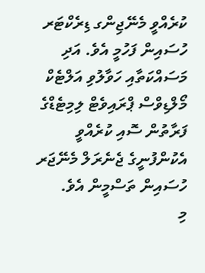ކުރެއްވީ މެނޭޖިންގ ޑިރެކްޓަރ ހުސައިން ފަހުމީ އެވެ. އަދި މަސައްކަތާއި ހަވާލުވި އަލްޓެކް މޯލްޑިވްސް ޕްރައިވެޓް ލިމިޓެޑްގެ ފަރާތުން ސޮއި ކުރެއްވީ އެކުންފުނީގެ ޖެނެރަލް މެނޭޖަރ ހުސައިން ތަސްމީން އެވެ.
މި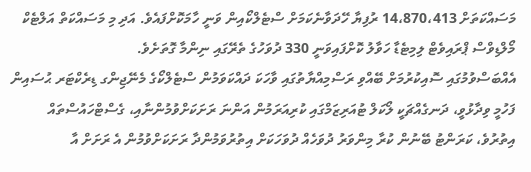މަސައްކަތަށް 14،870،413 ރުފިޔާ ހޭދަވާނެކަމަށް ސްޓެލްކޯއިން ވަނީ ހާމަކޮށްފައެވެ. އަދި މި މަސައްކަތް އަލްޓެކް މޯލްޑިވްސް ޕްރައިވެޓް ލިމިޓެޑާ ހަވާލު ކޮށްފައިވަނީ 330 ދުވަހުގެ ތެރޭގައި ނިންމާ ގޮތަށެވެ.
އެއްބަސްވުމުގައި ސޮއިކުރުމަށް ބޭއްވި ރަސްމިއްޔާތުގައި ވާހަކަ ދައްކަވަމުން ސްޓެލްކޯގެ މެނޭޖިންގ ޑިރެކްޓަރ ޙުސައިން ފަހުމީ ވިދާޅުވީ، ދަނގެއްޗަކީ ލޯކަލް ޓުއަރިޒަމްގައި ކުރިއަރަމުން އަންނަ ރަށަކަށްވުމުންނާއި، ގެސްޓްހައުސްތައް އިތުރުވެ، ކަރަންޓު ބޭނުން ކުރާ މިންވަރު ދުވަހެއް ދުވަހަކަށް އިތުރުވަމުންދާ ރަށަކަށްވުމުން އެ ރަށަށް އާ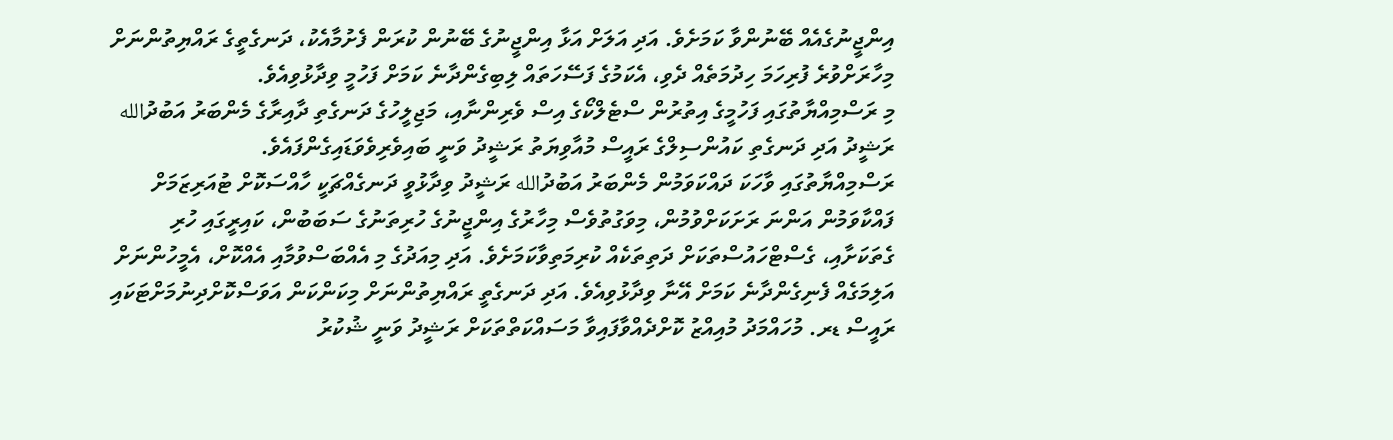އިންޖީނުގެއެއް ބޭނުންވާ ކަމަށެވެ. އަދި އަލަށް އަޅާ އިންޖީނުގެ ބޭނުން ކުރަން ފެށުމާއެކު، ދަނގެތީގެ ރައްޔިތުންނަށް މިހާރަށްވުރެ ފުރިހަމަ ހިދުމަތެއް ދެވި، އެކަމުގެ ފަސޭހަތައް ލިބިގެންދާނެ ކަމަށް ފަހުމީ ވިދާޅުވިއެވެ.
މި ރަސްމިއްޔާތުގައި ފަހުމީގެ އިތުރުން ސްޓެލްކޯގެ އިސް ވެރިންނާއި، މަޖިލީހުގެ ދަނގެތި ދާއިރާގެ މެންބަރު އަބުދުالله ރަޝީދު އަދި ދަނގެތި ކައުންސިލްގެ ރައީސް މުއާވިޔަތު ރަޝީދު ވަނީ ބައިވެރިވެވަޑައިގެންފައެވެ.
ރަސްމިއްޔާތުގައި ވާހަކަ ދައްކަވަމުން މެންބަރު އަބުދުالله ރަޝީދު ވިދާޅުވީ ދަނގެއްޗަކީ ހާއްސަކޮށް ޓުއަރިޒަމަށް ފައްކާވަމުން އަންނަ ރަށަކަށްވުމުން، މިވަގުތުވެސް މިހާރުގެ އިންޖީނުގެ ހުރިތަނުގެ ސަބަބުން، ކައިރީގައި ހުރި ގެތަކަށާއި، ގެސްޓްހައުސްތަކަށް ދަތިތަކެއް ކުރިމަތިވާކަމަށެވެ. އަދި މިއަދުގެ މި އެއްބަސްވުމާއި އެއްކޮށް، އެމީހުންނަށް އަލިމަގެއް ފެނިގެންދާނެ ކަމަށް އޭނާ ވިދާޅުވިއެވެ. އަދި ދަނގެތީ ރައްޔިތުންނަށް މިކަންކަން އަވަސްކޮށްދިނުމަށްޓަކައި ރައީސް ޑރ. މުހައްމަދު މުއިއްޒު ކޮށްދެއްވާފައިވާ މަސައްކަތްތަކަށް ރަޝީދު ވަނީ ޝުކުރު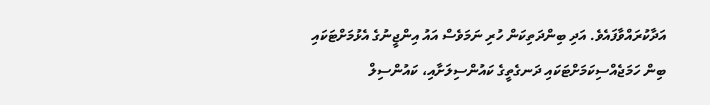އަދާކުރައްވާފައެވެ. އަދި ބިންދަތިކަން ހުރި ނަމަވެސް އައު އިންޖީނުގެ އެޅުމަށްޓަކައި ބިން ހަމަޖެއްސިކަމަށްޓަކައި ދަނގެތީގެ ކައުންސިލަށާއި، ކައުންސިލް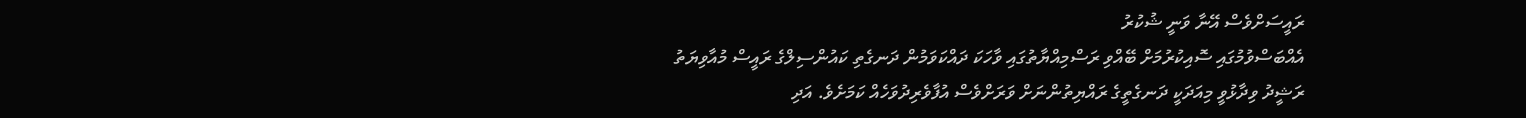ރައީސަށްވެސް އޭނާ ވަނީ ޝުކުރު
އެއްބަސްވުމުގައި ސޮއިކުރުމަށް ބޭއްވި ރަސްމިއްޔާތުގައި ވާހަކަ ދައްކަވަމުން ދަނގެތި ކައުންސިލްގެ ރައީސް މުއާވިޔަތު ރަޝީދު ވިދާޅުވީ މިއަދަކީ ދަނގެތީގެ ރައްޔިތުންނަށް ވަރަށްވެސް އުފާވެރިދުވަހެއް ކަމަށެވެ. އަދި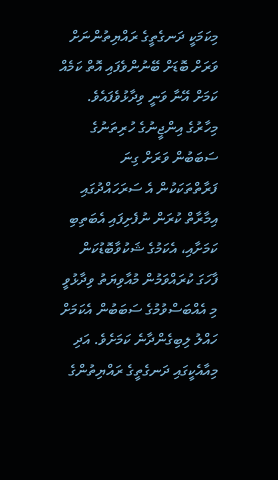މިކަމަކީ ދަނގެތީގެ ރައްޔިތުންނަށް ވަރަށް ބޮޑަށް ބޭނުންވެފައި އޮތް ކަމެއް ކަމަށް އޭނާ ވަނީ ވިދާޅުވެފައެވެ. މިހާރުގެ އިންޖީނުގެ ހުރިތަނުގެ ސަބަބުން ވަރަށް ގިނަ ފަރާތްތަކަކުން އެ ސަރަހައްދުގައި އިމާރާތް ކުރަން ނުފެށިފައި އެބަތިބި ކަމަށާއި، އެކަމުގެ ޝަކުވާބޮޑުކަން ފާހަގަ ކުރައްވަމުން މުއާވިޔަތު ވިދާޅުވީ މި އެއްބަސްވުމުގެ ސަބަބުން އެކަމަށް ހައްލު ލިބިގެންދާނެ ކަމަށެވެ. އަދި މިއާއެކީގައި ދަނގެތީގެ ރައްޔިތުންގެ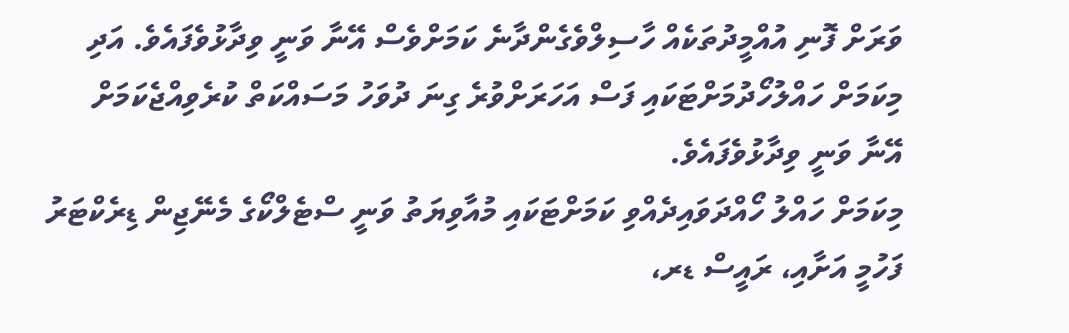ވަރަށް ފޮނި އުއްމީދުތަކެއް ހާސިލްވެގެންދާނެ ކަމަށްވެސް އޭނާ ވަނީ ވިދާޅުވެފައެވެ. އަދި މިކަމަށް ހައްލުހޯދުމަށްޓަކައި ފަސް އަހަރަށްވުރެ ގިނަ ދުވަހު މަސައްކަތް ކުރެވިއްޖެކަމަށް އޭނާ ވަނީ ވިދާޅުވެފައެވެ.
މިކަމަށް ހައްލު ހޯއްދަވައިދެއްވި ކަމަށްޓަކައި މުއާވިޔަތު ވަނީ ސްޓެލްކޯގެ މެނޭޖިން ޑިރެކްޓަރު ފަހުމީ އަށާއި، ރައީސް ޑރ،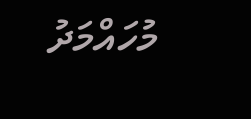މުހައްމަދު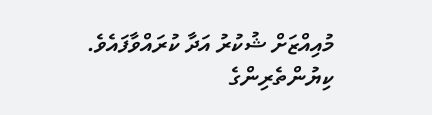މުއިއްޒަށް ޝުކުރު އަދާ ކުރައްވާފައެވެ.
ކިޔުންތެރިންގެ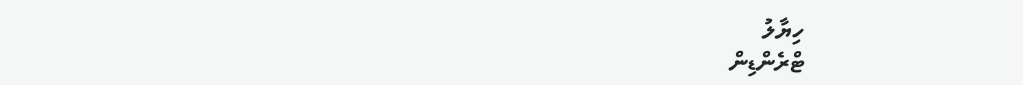ހިޔާލު
ޓްރެންޑިން